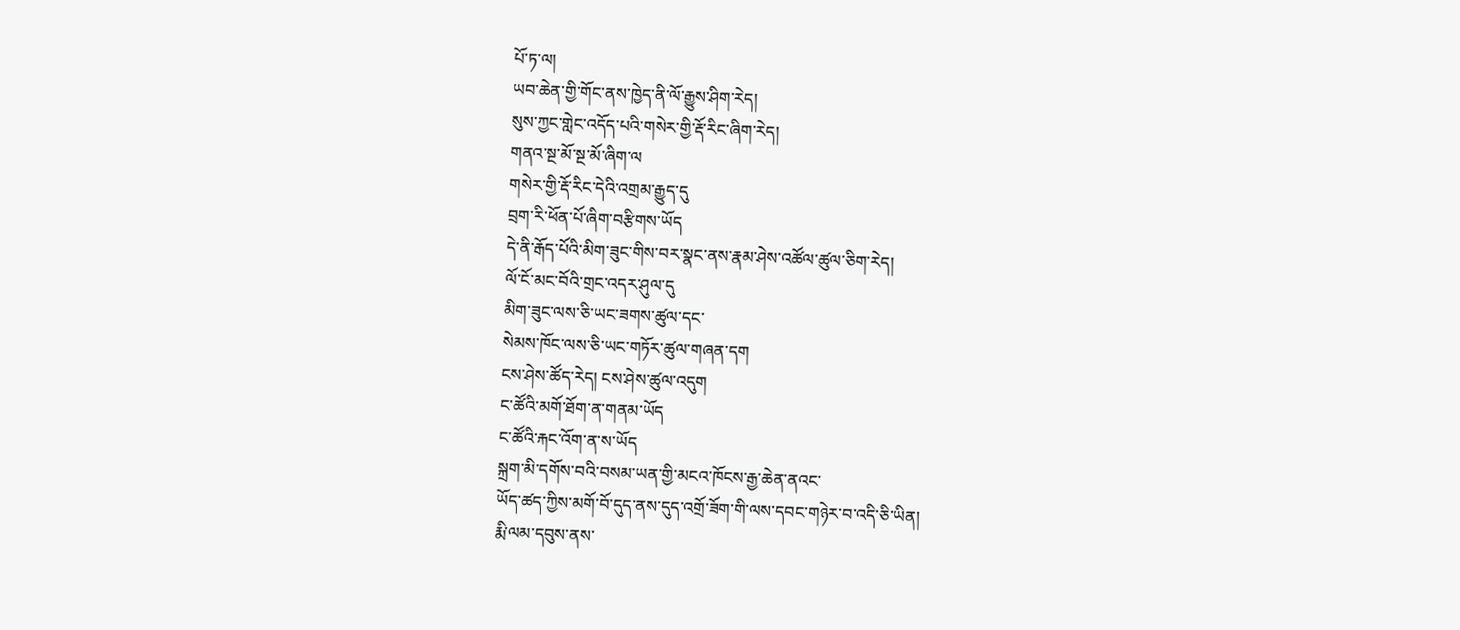པོ་ཏ་ལ།
ཡབ་ཆེན་གྱི་གོང་ནས་ཁྱེད་ནི་ལོ་རྒྱུས་ཤིག་རེད།
སུས་ཀྱང་གླེང་འདོད་པའི་གསེར་གྱི་རྡོ་རིང་ཞིག་རེད།
གནའ་སྔ་མོ་སྔ་མོ་ཞིག་ལ
གསེར་གྱི་རྡོ་རིང་དེའི་འགྲམ་རྒྱུད་དུ
བྲག་རི་ཕོན་པོ་ཞིག་བརྩིགས་ཡོད
དེ་ནི་རྒོད་པོའི་མིག་ཟུང་གིས་བར་སྣང་ནས་རྣམ་ཤེས་འཚོལ་ཚུལ་ཅིག་རེད།
ལོ་ངོ་མང་བོའི་གྲང་འདར་ཤུལ་དུ
མིག་ཟུང་ལས་ཅི་ཡང་ཟགས་ཚུལ་དང་
སེམས་ཁོང་ལས་ཅི་ཡང་གཏོར་ཚུལ་གཞན་དག
ངས་ཤེས་ཚོད་རེད། ངས་ཤེས་ཚུལ་འདུག
ང་ཚོའི་མགོ་ཐོག་ན་གནམ་ཡོད
ང་ཚོའི་རྐང་འོག་ན་ས་ཡོད
སྐྲག་མི་དགོས་བའི་བསམ་ཡན་གྱི་མངའ་ཁོངས་རྒྱ་ཆེན་ནའང་
ཡོད་ཚད་ཀྱིས་མགོ་བོ་དུད་ནས་དུད་འགྲོ་ཟོག་གི་ལས་དབང་གཉེར་བ་འདི་ཅི་ཡིན།
རྨི་ལམ་དབུས་ནས་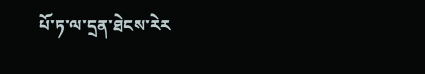པོ་ཏ་ལ་དྲན་ཐེངས་རེར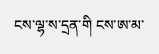ངས་ལྷ་ས་དྲན་གི ངས་ཨ་མ་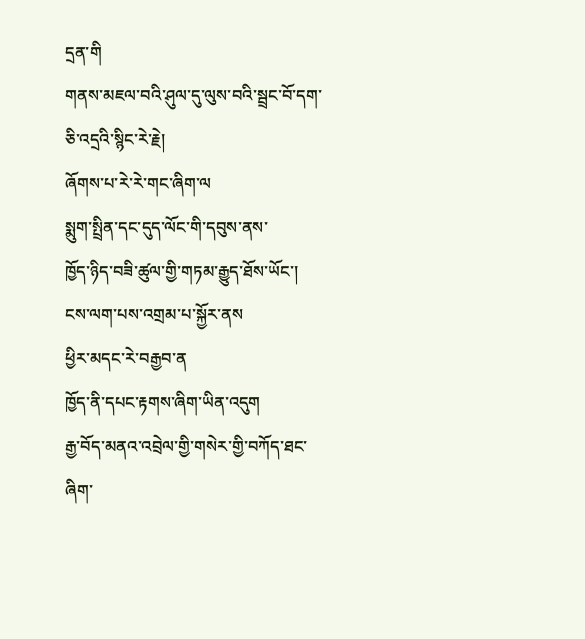དྲན་གི
གནས་མཇལ་བའི་ཤུལ་དུ་ལུས་བའི་སྦྲང་བོ་དག་ཅི་འདྲའི་སྙིང་རེ་རྗེ།
ཞོགས་པ་རེ་རེ་གང་ཞིག་ལ
སྨུག་སྤྲིན་དང་དུད་ལོང་གི་དབུས་ནས་
ཁྱོད་ཉིད་བཟི་ཚུལ་གྱི་གཏམ་རྒྱུད་ཐོས་ཡོང་།
ངས་ལག་པས་འགྲམ་པ་སྐྱོར་ནས
ཕྱིར་མདང་རེ་བརྒྱབ་ན
ཁྱོད་ནི་དཔང་རྟགས་ཞིག་ཡིན་འདུག
རྒྱ་བོད་མནའ་འབྲེལ་གྱི་གསེར་གྱི་བཀོད་ཐང་ཞིག་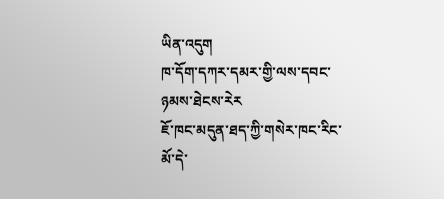ཡིན་འདུག
ཁ་དོག་དཀར་དམར་གྱི་ལས་དབང་ཉམས་ཐེངས་རེར
ཇོ་ཁང་མདུན་ཐད་ཀྱི་གསེར་ཁང་རིང་མོ་དེ་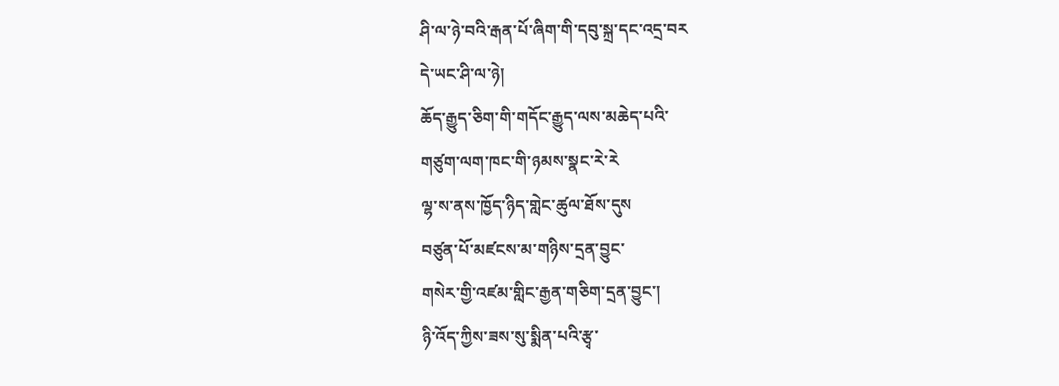ཤི་ལ་ཉེ་བའི་རྒན་པོ་ཞིག་གི་དབུ་སྐྲ་དང་འདྲ་བར
དེ་ཡང་ཤི་ལ་ཉེ།
ཆོད་རྒྱུད་ཅིག་གི་གདོང་རྒྱུད་ལས་མཆེད་པའི་
གཙུག་ལག་ཁང་གི་ཉམས་སྣང་རེ་རེ
ལྷ་ས་ནས་ཁྱོད་ཉིད་གླེང་ཚུལ་ཐོས་དུས
བཙུན་པོ་མཛངས་མ་གཉིས་དྲན་བྱུང་
གསེར་གྱི་འཛམ་གླིང་རྒྱན་གཅིག་དྲན་བྱུང་།
ཉི་འོད་ཀྱིས་ཟས་སུ་སྨིན་པའི་རྩྭ་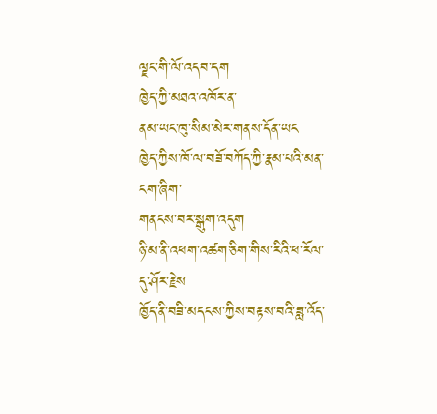ལྗང་གི་ལོ་འདབ་དག
ཁྱེད་ཀྱི་མཐའ་འཁོར་ན་
ནམ་ཡང་ཁུ་སིམ་མེར་གནས་དོན་ཡང
ཁྱེད་ཀྱིས་ཁོ་ལ་བཟོ་བཀོད་ཀྱི་རྣམ་པའི་མན་ངག་ཞིག་
གནངས་བར་སྒུག་འདུག
ཉི་མ་ནི་འཕག་འཚག་ཅིག་གིས་རིའི་ཕ་རོལ་དུ་ཤོར་རྗེས
ཁྱོད་ནི་བཟི་མདངས་ཀྱིས་བརྟས་བའི་ཟླ་འོད་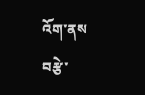འོག་ནས
བརྩེ་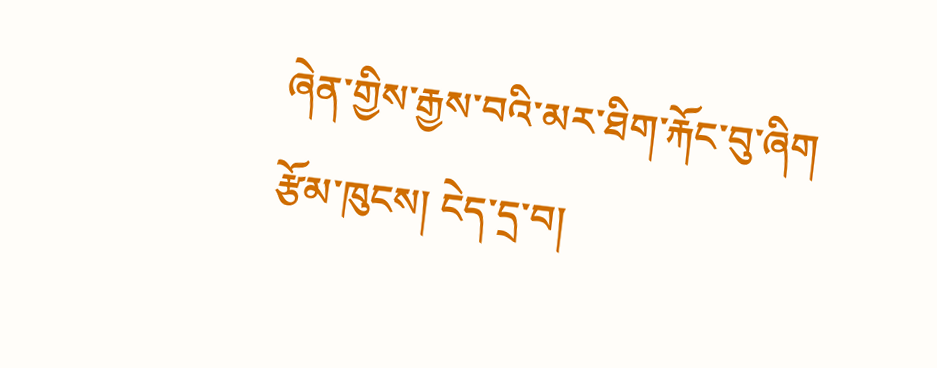ཞེན་གྱིས་རྒྱས་བའི་མར་ཐིག་རྐོང་བུ་ཞིག
རྩོམ་ཁུངས། ངེད་དྲ་བ།